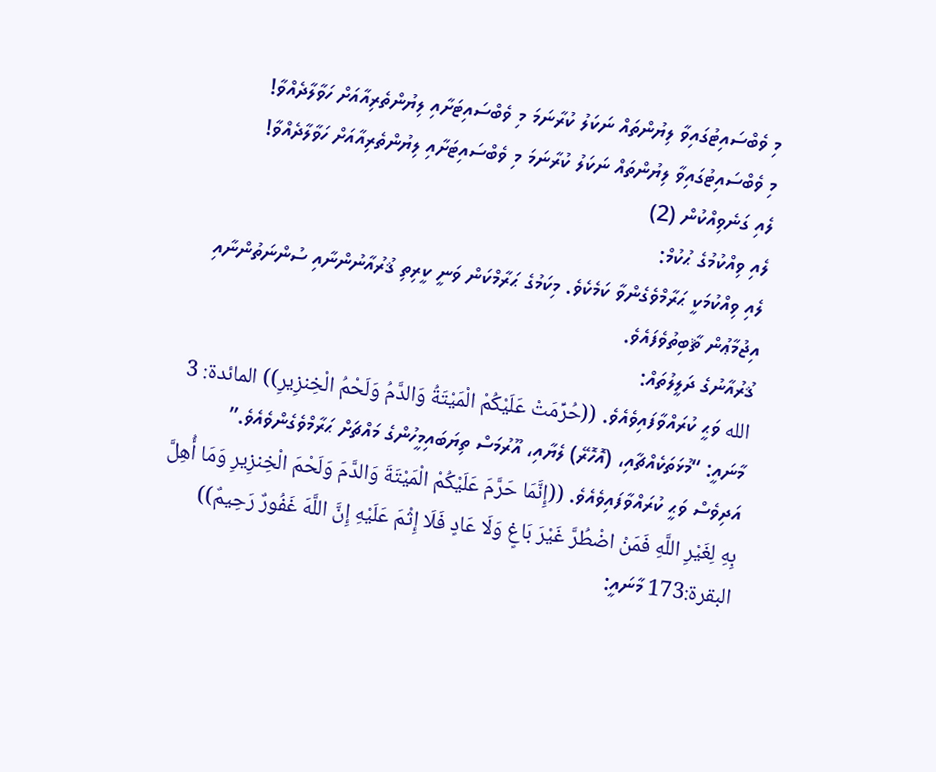މި ވެބްސައިޓުގައިވާ ލިޔުންތައް ނަކަލު ކުރާނަމަ މި ވެބްސައިޓަށާއި ލިޔުންތެރިއާއަށް ހަވާލާދެއްވާ!
މި ވެބްސައިޓުގައިވާ ލިޔުންތައް ނަކަލު ކުރާނަމަ މި ވެބްސައިޓަށާއި ލިޔުންތެރިއާއަށް ހަވާލާދެއްވާ!
ލެއި ގަނެވިއްކުން (2)
ލެއި ވިއްކުމުގެ ޙުކުމް:
ލެއި ވިއްކުމަކީ ޙަރާމްވެގެންވާ ކަމެކެވެ. މިކަމުގެ ޙަރާމްކަން ވަނީ ކީރިތި ޤުރުއާނުންނާއި ސުންނަތުންނާއި އިޖުމާޢުން ޘާބިތުވެފައެވެ.
ޤުރުއާނުގެ ދަލީލުތައް:
الله ވަޙީ ކުރައްވާފައިވެއެވެ. ((حُرِّمَتْ عَلَيْكُمْ الْمَيْتَةُ وَالدَّمُ وَلَحْمُ الْخِنزِيرِ)) المائدة: 3 މާނައީ: “މުޅަތަކެއްޗާއި، (އޮހޮރޭ) ލެޔާއި، އޫރުމަސް ތިޔަބައިމީހުންގެ މައްޗަށް ޙަރާމްވެގެންވެއެވެ.”
އަދިވެސް ވަޙީ ކުރައްވާފައިވެއެވެ. ((إِنَّمَا حَرَّمَ عَلَيْكُمْ الْمَيْتَةَ وَالدَّمَ وَلَحْمَ الْخِنزِيرِ وَمَا أُهِلَّ بِهِ لِغَيْرِ اللَّهِ فَمَنْ اضْطُرَّ غَيْرَ بَاغٍ وَلَا عَادٍ فَلَا إِثْمَ عَلَيْهِ إِنَّ اللَّهَ غَفُورٌ رَحِيمٌ)) البقرة:173 މާނައީ: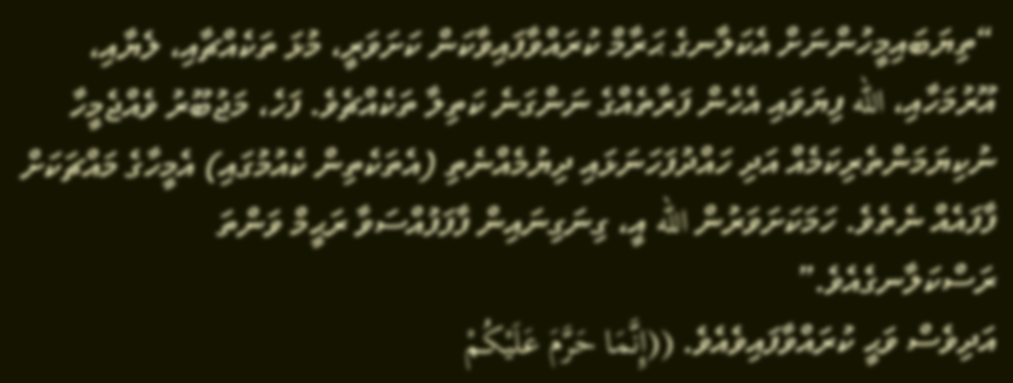“ތިޔަބައިމީހުންނަށް އެކަލާނގެ ޙަރާމް ކުރައްވާފައިވާކަން ކަށަވަރީ، މުޅަ ތަކެއްޗާއި، ލެޔާއި، އޫރުމަހާއި، الله ފިޔަވައި އެހެން ފަރާތެއްގެ ނަންގަނެ ކަތިލާ ތަކެއްޗެވެ. ފަހެ، މަޖުބޫރު ވެއްޖެމީހާ ނުކިޔަމަންތެރިކަމެއް އަދި ހައްދުފަހަނަޅައި ދިޔުމެއްނެތި (އެތަކެތިން ކެއުމުގައި) އެމީހާގެ މައްޗަކަށް ފާފައެއް ނެތެވެ. ހަމަކަށަވަރުން الله އީ، ގިނަގިނައިން ފާފަފުއްސަވާ ރަޙީމް ވަންތަ ރަސްކަލާނގެއެވެ.”
އަދިވެސް ވަޙީ ކުރައްވާފައިވެއެވެ. ((إِنَّمَا حَرَّمَ عَلَيْكُمْ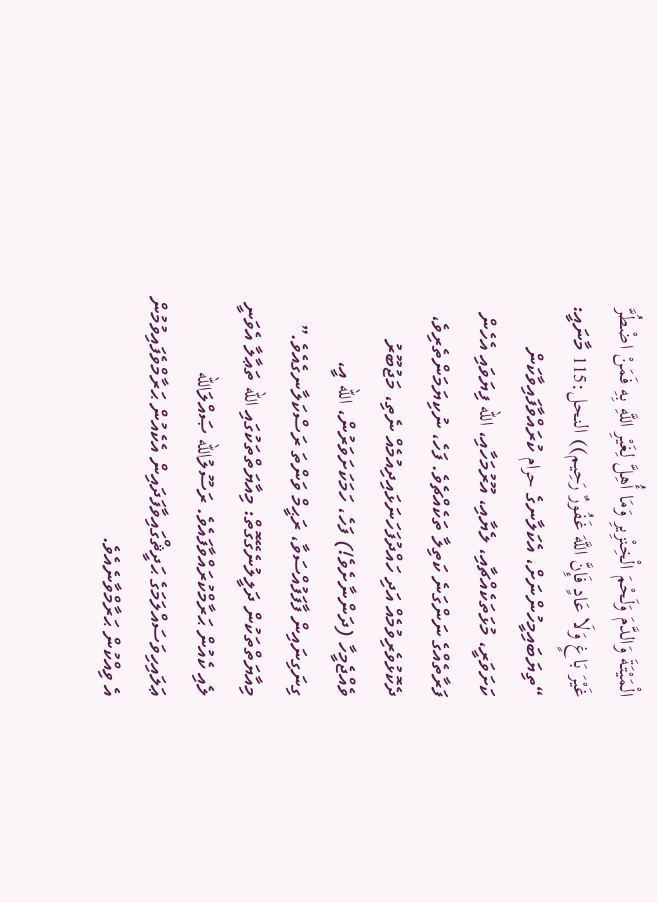الْمَيْتَةَ وَالدَّمَ وَلَحْمَ الْخِنْزِيرِ وَمَا أُهِلَّ لِغَيْرِ اللَّهِ بِهِ فَمَنْ اضْطُرَّ غَيْرَ بَاغٍ وَلَا عَادٍ فَإِنَّ اللَّهَ غَفُورٌ رَحِيم)) النحل:115 މާނައީ: “ތިޔަބައިމީހުންނަށް، އެކަލާނގެ حرام ކުރައްވާފައިވާކަން ކަށަވަރީ، މުޅަތަކެއްޗާއި، ލެޔާއި، އޫރުމަހާއި، الله ފިޔަވައި އެހެން ފަރާތެއްގެ ނަންގަނެ ކަތިލާ ތަކެއްޗެވެ. ފަހެ، ނުކިޔަމަންތެރިވެ، ދެކޮޅުވެރިވުމެއް އަދި ހައްދުފަހަނަޅައިދިއުމެއް ނެތި، މަޖުބޫރު ވެއްޖެމީހާ (ދަންނާށެވެ!) ފަހެ، ހަމަކަށަވަރުން، الله އީ، ގިނަގިނައިން ފާފަފުއްސަވާ، ރަޙީމް ވަންތަ ރަސްކަލާނގެއެވެ.”
މިއާޔަތްތަކުން ދަލީލުނެގޭގޮތް: މިއާޔަތްތަކުގައި الله ތަޢާލާ އެވަނީ ލެއި ކެއުން ޙަރާމްކުރައްވާފައެވެ. ރަސޫލުالله ޞައްލަالله ޢަލައިހިވަސައްލަމަގެ ޙަދީޘްގައިވާފަދައިން އެކެއުން ޙަރާމްވެފައިވުމުން އެ ވިއްކުން ޙަރާމްވާނެއެވެ.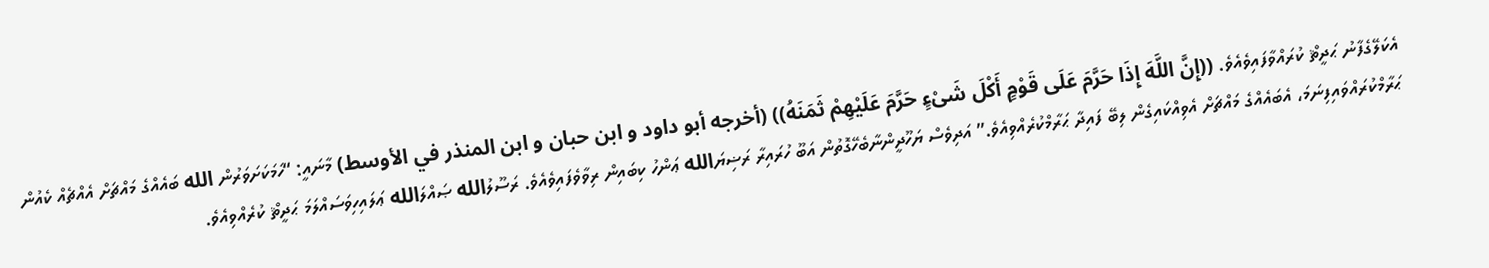އެކަލޭގެފާނު ޙަދީޘް ކުރައްވާފައިވެއެވެ. ((إِنَّ اللَّهَ إِذَا حَرَّمَ عَلَى قَوْمٍ أَكْلَ شَىْءٍ حَرَّمَ عَلَيْهِمْ ثَمَنَهُ)) (أخرجه أبو داود و ابن حبان و ابن المنذر في الأوسط) މާނައީ: “ހަމަކަށަވަރުން الله ބައެއްގެ މައްޗަށް އެއްޗެއް ކެއުން ޙަރާމްކުރައްވައިފިނަމަ، އެބައެއްގެ މައްޗަށް އެވިއްކައިގެން ލިބޭ ފައިދާ ޙަރާމްކުރެއްވިއެވެ.” އަދިވެސް ޔަހޫދީންނާބެހޭގޮތުން އަބޫ ހުރައިރާ ރަޟިޔަالله ޢަންހު ކިބައިން ރިވާވެފައިވެއެވެ. ރަސޫލުالله ޞައްލަالله ޢަލައިހިވަސައްލަމަ ޙަދީޘް ކުރެއްވިއެވެ.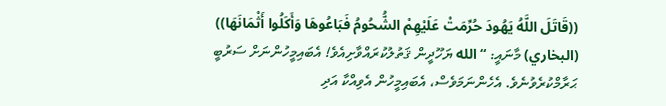((قَاتَلَ اللَّهُ يَهُودَ حُرِّمَتْ عَلَيْهِمْ الشُّحُومُ فَبَاعُوهَا وَأَكَلُوا أَثْمَانَهَا)) (البخاري) މާނައީ: “الله ޔަހޫދީން ޤަތުލުކުރައްވާށިއެވެ! އެބައިމީހުންނަށް ސަރުބީ ޙަރާމްކުރެވުނެވެ. އެހެންނަމަވެސް، އެބައިމީހުން އެވިއްކާ އަދި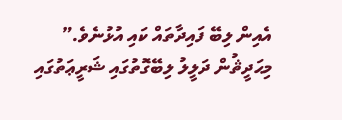އެއިން ލިބޭ ފައިދާތައް ކައި އުޅުނެވެ.” މިޙަދީޘުން ދަލީލު ލިބޭގޮތުގައި ޝަރީޢަތުގައި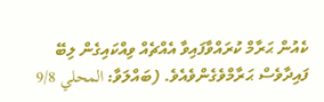ކެއުން ޙަރާމް ކުރައްވާފައިވާ އެއްޗެއް ވިއްކައިގެން ލިބޭ ފައިދާވެސް ޙަރާމްވެގެންވެއެވެ. (ބައްލަވާ: المحلي 9/8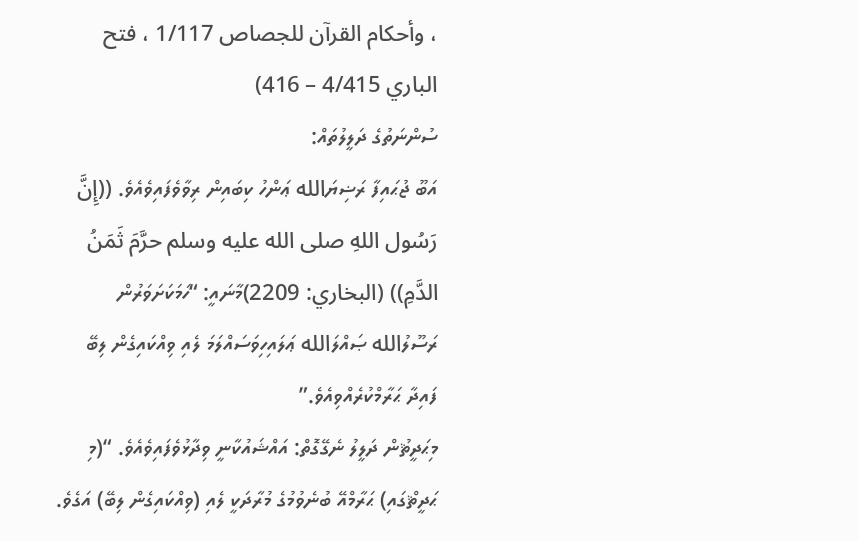، وأحكام القرآن للجصاص 1/117 ، فتح الباري 4/415 – 416)
ސުންނަތުގެ ދަލީލުތައް:
އަބޫ ޖުޙައިފާ ރަޟިޔަالله ޢަންހު ކިބައިން ރިވާވެފައިވެއެވެ. ((إِنَّ رَسُول اللهِ صلى الله عليه وسلم حرَّمَ ثَمَنُ الدَّمِ)) (البخاري: 2209)މާނައީ: “ހަމަކަށަވަރުން ރަސޫލުالله ޞައްލަالله ޢަލައިހިވަސައްލަމަ ލެއި ވިއްކައިގެން ލިބޭ ފައިދާ ޙަރާމްކުރެއްވިއެވެ.”
މިޙަދީޘުން ދަލީލު ނެގޭގޮތް: އައްޝައުކާނީ ވިދާޅުވެފައިވެއެވެ. “(މި ޙަދީޘްގައި) ޙަރާމްއޭ ބުނެވުމުގެ މުރާދަކީ ލެއި (ވިއްކައިގެން ލިބޭ) އަގެވެ.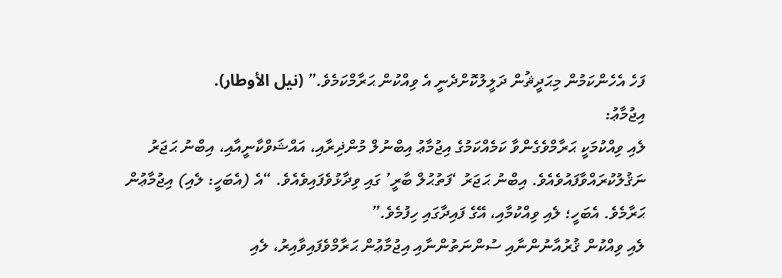ފަހެ އެހެންކަމުން މިޙަދީޘުން ދަލީލުކޮށްދެނީ އެ ވިއްކުން ޙަރާމްކަމެވެ.” (نيل الأوطار).
އިޖުމާޢު:
ލެއި ވިއްކުމަކީ ޙަރާމްވެގެންވާ ކަމެއްކަމުގެ އިޖުމާޢު އިބްނުލް މުންޛިރާއި، އައްޝަވްކާނީއާއި، އިބްނު ޙަޖަރު ނަޤުލުކުރައްވާފައުވެއެވެ. އިބްނު ޙަޖަރު ‘ފަތުޙުލް ބާރީ’ ގައި ވިދާޅުވެފައިވެއެވެ. “އެ (އެބަހީ: ލެއި) އިޖުމާޢުން ޙަރާމެވެ. އެބަހީ؛ ލެއި ވިއްކުމާއި، އޭގެ ފައިދާގައި ހިފުމެވެ.”
ލެއި ވިއްކުން ޤުރުއާނުންނާއި ސުންނަތުންނާއި އިޖުމާޢުން ޙަރާމްވެފައިވާއިރު، ލެއި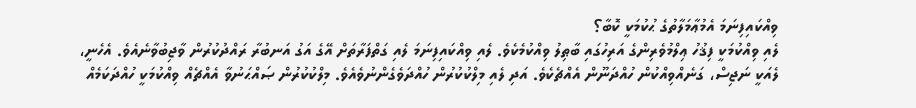ވިއްކައިފިނަމަ އެމުޢާމަލާތުގެ ޙުކުމަކީ ކޮބާ؟
ލެއި ވިއްކުމަކީ ފިޤުހު ޢިލްމުވެރިންގެ އަރިހުގައި ބާޠިލު ވިއްކުމެކެވެ. ލެއި ވިއްކައިފިނަމަ ލެއި ގަތްފަރާތަށް އޭގެ އަގު އަނބުރާ ރައްދުކުރުން ވާޖިބުވާނެއެވެ. އެހެނީ، ލެއަކީ ނަޖިސް، ގަނެއްވިއްކުން ހުއްދަނޫން އެއްޗެކެވެ. އަދި ލެއި މިލްކުކުރުން ހުއްދަވެގެންނުވެއެވެ. މިލްކުކުރުން ޞައްޙަނުވާ އެއްޗެއް ވިއްކުމަކީ ހުއްދަކަމެއް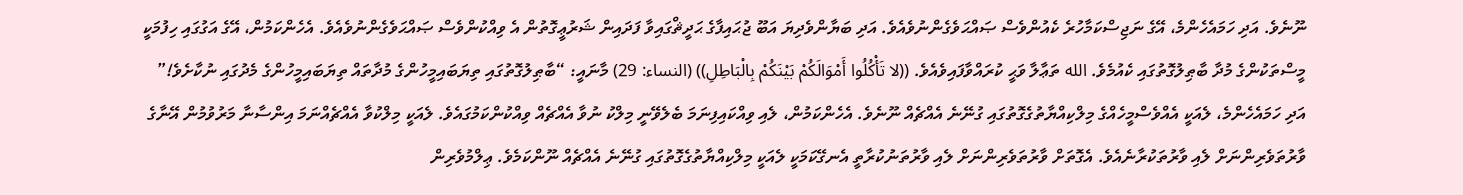ނޫނެވެ. އަދި ހަމައެހެންމެ، އޭގެ ނަޖިސްކަމާހުރެ ކެއުންވެސް ޞައްޙަވެގެންނުވެއެވެ. އަދި ބަޔާންވެދިޔަ އަބޫ ޖުޙައިފާގެ ޙަދީޘްގައިވާ ފަދައިން ޝަރުޢީގޮތުން އެ ވިއްކުންވެސް ޞައްޙަވެގެންނުވެއެވެ. އެހެންކަމުން، އޭގެ އަގުގައި ހިފުމަކީ މީސްތަކުންގެ މުދާ ބާޠިލުގޮތުގައި ކެއުމެވެ. الله ތަޢާލާ ވަޙީ ކުރައްވާފައިވެއެވެ. ((لا تَأْكُلُوا أَمْوَالَكُمْ بَيْنَكُمْ بِالْبَاطِلِ)) (النساء: 29) މާނައީ: “ބާޠިލުގޮތުގައި ތިޔަބައިމީހުންގެ މުދާތައް ތިޔަބައިމީހުންގެ މެދުގައި ނުކާށެވެ!”
އަދި ހަމައެހެންމެ، ލެއަކީ އެއްވެސްމީހެއްގެ މިލްކިއްޔާތުގެގޮތުގައި ގުނޭނެ އެއްޗެއް ނޫނެވެ. އެހެންކަމުން، ލެއި ވިއްކައިފިނަމަ ބެލެވޭނީ މިލްކު ނުވާ އެއްޗެއް ވިއްކުންކަމުގައެވެ. ލެއަކީ މިލްކުވާ އެއްޗެއްނަމަ އިންސާނާ މަރުވުމުން އޭނާގެ ވާރުތަވެރިންނަށް ލެއި ވާރުތަކުރާނެއެވެ. އެގޮތަށް ވާރުތަވެރިންނަށް ލެއި ވާރުތަނުކުރާތީ އެނގޭކަމަކީ ލެއަކީ މިލްކިއްޔާތުގެގޮތުގައި ގުނޭނެ އެއްޗެއް ނޫންކަމެވެ. ޢިލްމުވެރިން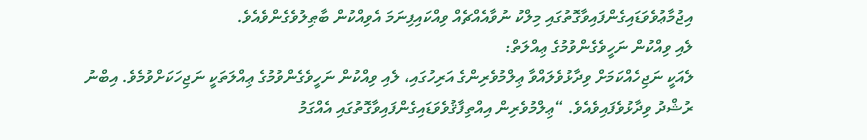އިޖުމާޢުވެވަޑައިގެންފައިވާގޮތުގައި މިލްކު ނުވާއެއްޗެއް ވިއްކައިފިނަމަ އެވިއްކުން ބާޠިލުވެގެންވެއެވެ.
ލެއި ވިއްކުން ނަހީވެގެންވުމުގެ ޢިއްލަތް:
ލެއަކީ ނަޖިހެއްކަމަށް ވިދާޅުވެލައްވާ ޢިލްމުވެރިންގެ އަރިހުގައި، ލެއި ވިއްކުން ނަހީވެގެންވުމުގެ ޢިއްލަތަކީ ނަޖިހަކަށްވުމެވެ. އިބްނު ރުޝްދު ވިދާޅުވެފައިވެއެވެ. “ޢިލްމުވެރިން އިއްތިފާޤުވެވަޑައިގެންފައިވާގޮތުގައި އެއްގަމު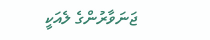ޖަނަވާރުންގެ ލެއަކީ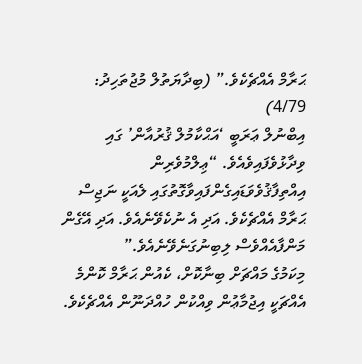ޙަރާމް އެއްޗެކެވެ.” (ބިދާޔަތުލް މުޖުތަހިދު: 4/79)
އިބްނުލް ޢަރަބީ ‘އަޙްކާމުލް ޤުރުއާން’ ގައި ވިދާޅުވެފައިވެއެވެ. “ޢިލްމުވެރިން އިއްތިފާޤުވެވަޑައިގެންފައިވާގޮތުގައި ލެއަކީ ނަޖިސް ޙަރާމް އެއްޗެކެވެ. އަދި އެ ނުކެވޭނެއެވެ. އަދި އޭގެން މަންފާއެއްވެސް ލިބިނުގަނެވޭނެއެވެ.”
މިކަމުގެ މައްޗަށް ބިނާކޮށް، ކެއުން ޙަރާމް ކޮންމެ އެއްޗަކީ އިޖުމާޢުން ވިއްކުން ހުއްދަނޫން އެއްޗެކެވެ.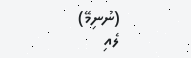(ނުނިމޭ)
ލެއި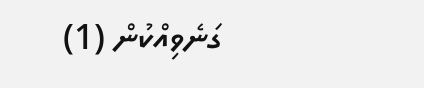ގަނެވިއްކުން (1)